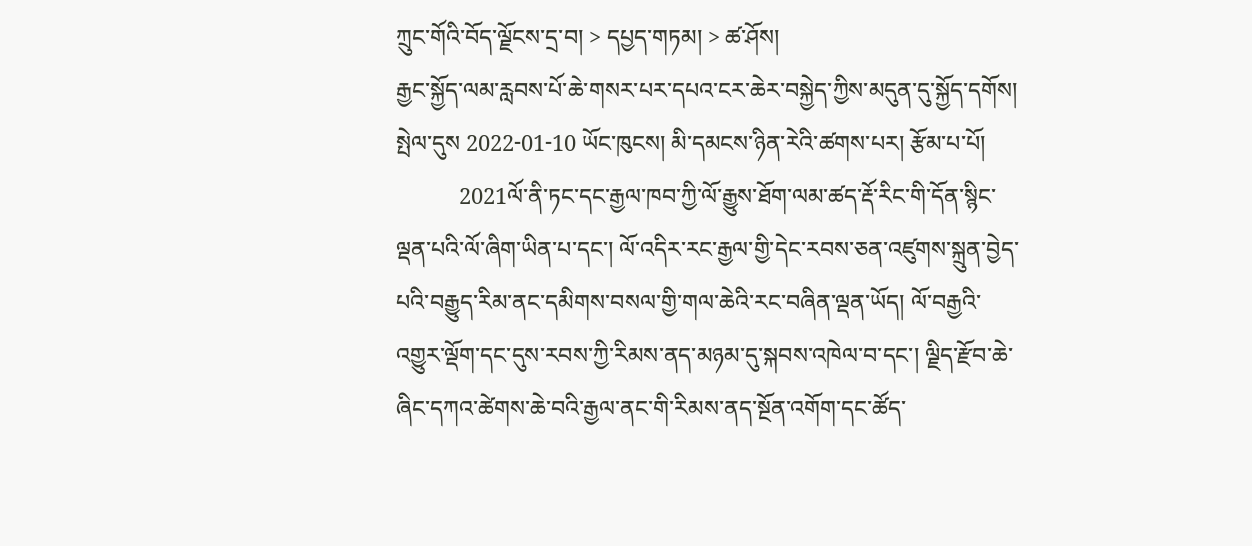ཀྲུང་གོའི་བོད་ལྗོངས་དྲ་བ། > དཔྱད་གཏམ། > ཚ་ཤོས།
རྒྱང་སྐྱོད་ལམ་རླབས་པོ་ཆེ་གསར་པར་དཔའ་ངར་ཆེར་བསྐྱེད་ཀྱིས་མདུན་དུ་སྐྱོད་དགོས།
སྤེལ་དུས 2022-01-10 ཡོང་ཁུངས། མི་དམངས་ཉིན་རེའི་ཚགས་པར། རྩོམ་པ་པོ།
           2021ལོ་ནི་ཏང་དང་རྒྱལ་ཁབ་ཀྱི་ལོ་རྒྱུས་ཐོག་ལམ་ཚད་རྡོ་རིང་གི་དོན་སྙིང་ལྡན་པའི་ལོ་ཞིག་ཡིན་པ་དང་། ལོ་འདིར་རང་རྒྱལ་གྱི་དེང་རབས་ཅན་འཛུགས་སྐྲུན་བྱེད་པའི་བརྒྱུད་རིམ་ནང་དམིགས་བསལ་གྱི་གལ་ཆེའི་རང་བཞིན་ལྡན་ཡོད། ལོ་བརྒྱའི་འགྱུར་ལྡོག་དང་དུས་རབས་ཀྱི་རིམས་ནད་མཉམ་དུ་སྐབས་འཁེལ་བ་དང་། ལྗིད་རྫོབ་ཆེ་ཞིང་དཀའ་ཚེགས་ཆེ་བའི་རྒྱལ་ནང་གི་རིམས་ནད་སྔོན་འགོག་དང་ཚོད་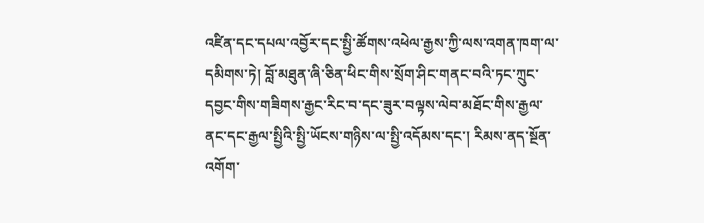འཛིན་དང་དཔལ་འབྱོར་དང་སྤྱི་ཚོགས་འཕེལ་རྒྱས་ཀྱི་ལས་འགན་ཁག་ལ་དམིགས་ཏེ། བློ་མཐུན་ཞི་ཅིན་ཕིང་གིས་སྲོག་ཤིང་གནང་བའི་ཏང་ཀྲུང་དབྱང་གིས་གཟིགས་རྒྱང་རིང་བ་དང་ཟུར་བལྟས་ལེབ་མཐོང་གིས་རྒྱལ་ནང་དང་རྒྱལ་སྤྱིའི་སྤྱི་ཡོངས་གཉིས་ལ་སྤྱི་འདོམས་དང་། རིམས་ནད་སྔོན་འགོག་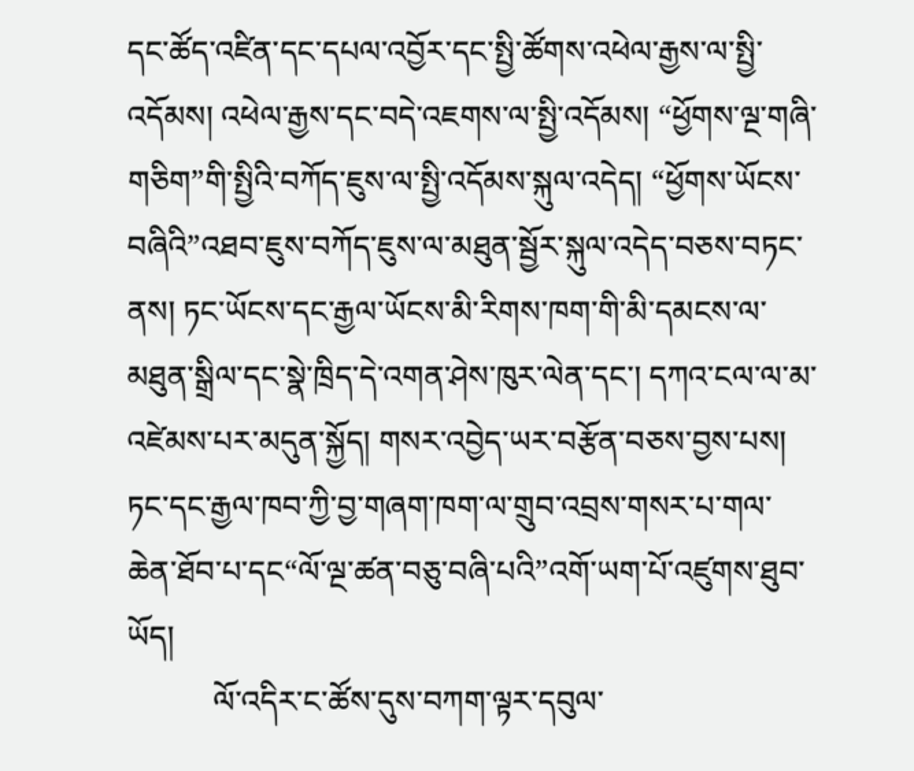དང་ཚོད་འཛིན་དང་དཔལ་འབྱོར་དང་སྤྱི་ཚོགས་འཕེལ་རྒྱས་ལ་སྤྱི་འདོམས། འཕེལ་རྒྱས་དང་བདེ་འཇགས་ལ་སྤྱི་འདོམས། “ཕྱོགས་ལྔ་གཞི་གཅིག”གི་སྤྱིའི་བཀོད་ཇུས་ལ་སྤྱི་འདོམས་སྐུལ་འདེད། “ཕྱོགས་ཡོངས་བཞིའི”འཐབ་ཇུས་བཀོད་ཇུས་ལ་མཐུན་སྦྱོར་སྐུལ་འདེད་བཅས་བཏང་ནས། ཏང་ཡོངས་དང་རྒྱལ་ཡོངས་མི་རིགས་ཁག་གི་མི་དམངས་ལ་མཐུན་སྒྲིལ་དང་སྣེ་ཁྲིད་དེ་འགན་ཤེས་ཁུར་ལེན་དང་། དཀའ་ངལ་ལ་མ་འཛེམས་པར་མདུན་སྐྱོད། གསར་འབྱེད་ཡར་བརྩོན་བཅས་བྱས་པས། ཏང་དང་རྒྱལ་ཁབ་ཀྱི་བྱ་གཞག་ཁག་ལ་གྲུབ་འབྲས་གསར་པ་གལ་ཆེན་ཐོབ་པ་དང“ལོ་ལྔ་ཚན་བཅུ་བཞི་པའི”འགོ་ཡག་པོ་འཛུགས་ཐུབ་ཡོད།
           ལོ་འདིར་ང་ཚོས་དུས་བཀག་ལྟར་དབུལ་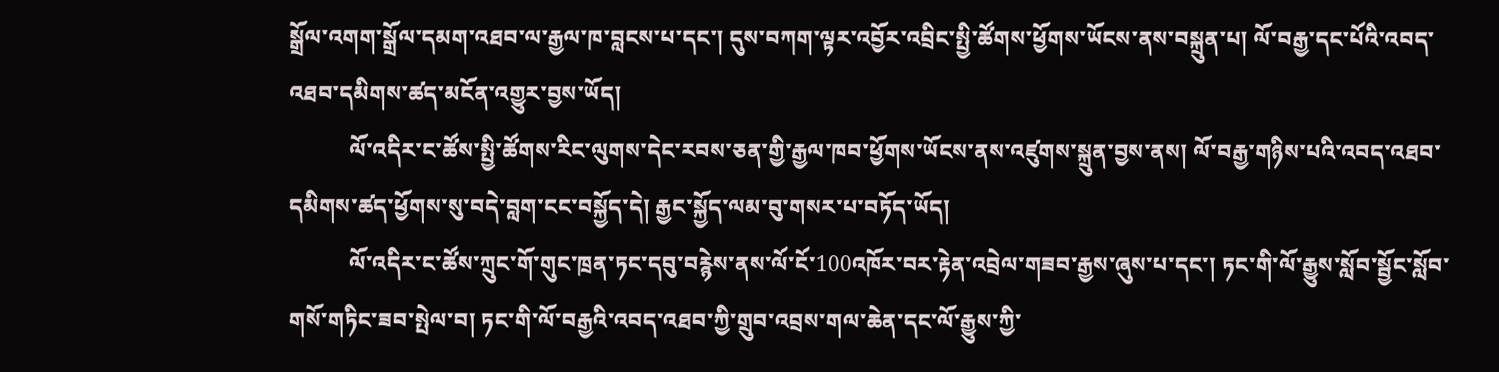སྒྲོལ་འགག་སྒྲོལ་དམག་འཐབ་ལ་རྒྱལ་ཁ་བླངས་པ་དང་། དུས་བཀག་ལྟར་འབྱོར་འབྲིང་སྤྱི་ཚོགས་ཕྱོགས་ཡོངས་ནས་བསྐྲུན་པ། ལོ་བརྒྱ་དང་པོའི་འབད་འཐབ་དམིགས་ཚད་མངོན་འགྱུར་བྱས་ཡོད།
           ལོ་འདིར་ང་ཚོས་སྤྱི་ཚོགས་རིང་ལུགས་དེང་རབས་ཅན་གྱི་རྒྱལ་ཁབ་ཕྱོགས་ཡོངས་ནས་འཛུགས་སྐྲུན་བྱས་ནས། ལོ་བརྒྱ་གཉིས་པའི་འབད་འཐབ་དམིགས་ཚད་ཕྱོགས་སུ་བདེ་བླག་ངང་བསྐྱོད་དེ། རྒྱང་སྐྱོད་ལམ་བུ་གསར་པ་བཏོད་ཡོད།
           ལོ་འདིར་ང་ཚོས་ཀྲུང་གོ་གུང་ཁྲན་ཏང་དབུ་བརྙེས་ནས་ལོ་ངོ་100འཁོར་བར་རྟེན་འབྲེལ་གཟབ་རྒྱས་ཞུས་པ་དང་། ཏང་གི་ལོ་རྒྱུས་སློབ་སྦྱོང་སློབ་གསོ་གཏིང་ཟབ་སྤེལ་བ། ཏང་གི་ལོ་བརྒྱའི་འབད་འཐབ་ཀྱི་གྲུབ་འབྲས་གལ་ཆེན་དང་ལོ་རྒྱུས་ཀྱི་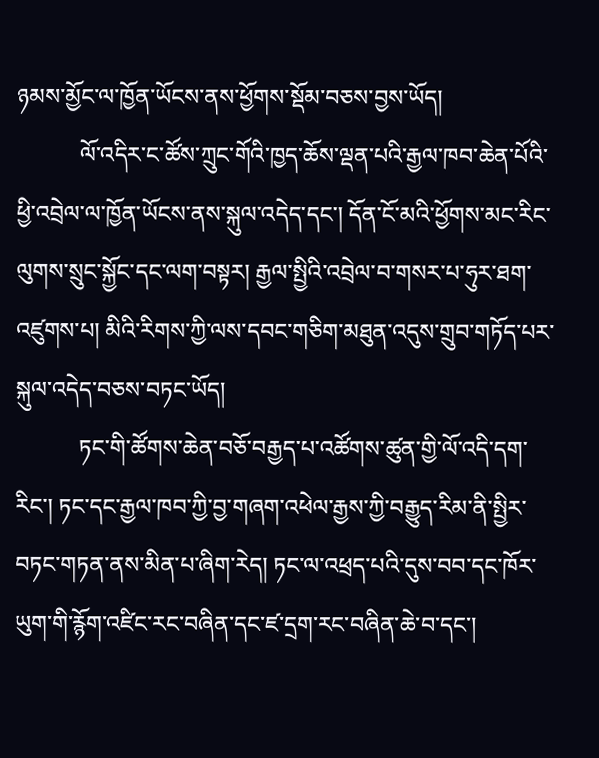ཉམས་མྱོང་ལ་ཁྱོན་ཡོངས་ནས་ཕྱོགས་སྡོམ་བཅས་བྱས་ཡོད།
           ལོ་འདིར་ང་ཚོས་ཀྲུང་གོའི་ཁྱད་ཆོས་ལྡན་པའི་རྒྱལ་ཁབ་ཆེན་པོའི་ཕྱི་འབྲེལ་ལ་ཁྱོན་ཡོངས་ནས་སྐུལ་འདེད་དང་། དོན་ངོ་མའི་ཕྱོགས་མང་རིང་ལུགས་སྲུང་སྐྱོང་དང་ལག་བསྟར། རྒྱལ་སྤྱིའི་འབྲེལ་བ་གསར་པ་ཧུར་ཐག་འཛུགས་པ། མིའི་རིགས་ཀྱི་ལས་དབང་གཅིག་མཐུན་འདུས་གྲུབ་གཏོད་པར་སྐུལ་འདེད་བཅས་བཏང་ཡོད།
           ཏང་གི་ཚོགས་ཆེན་བཅོ་བརྒྱད་པ་འཚོགས་ཚུན་གྱི་ལོ་འདི་དག་རིང་། ཏང་དང་རྒྱལ་ཁབ་ཀྱི་བྱ་གཞག་འཕེལ་རྒྱས་ཀྱི་བརྒྱུད་རིམ་ནི་སྤྱིར་བཏང་གཏན་ནས་མིན་པ་ཞིག་རེད། ཏང་ལ་འཕྲད་པའི་དུས་བབ་དང་ཁོར་ཡུག་གི་རྙོག་འཛིང་རང་བཞིན་དང་ཛ་དྲག་རང་བཞིན་ཆེ་བ་དང་།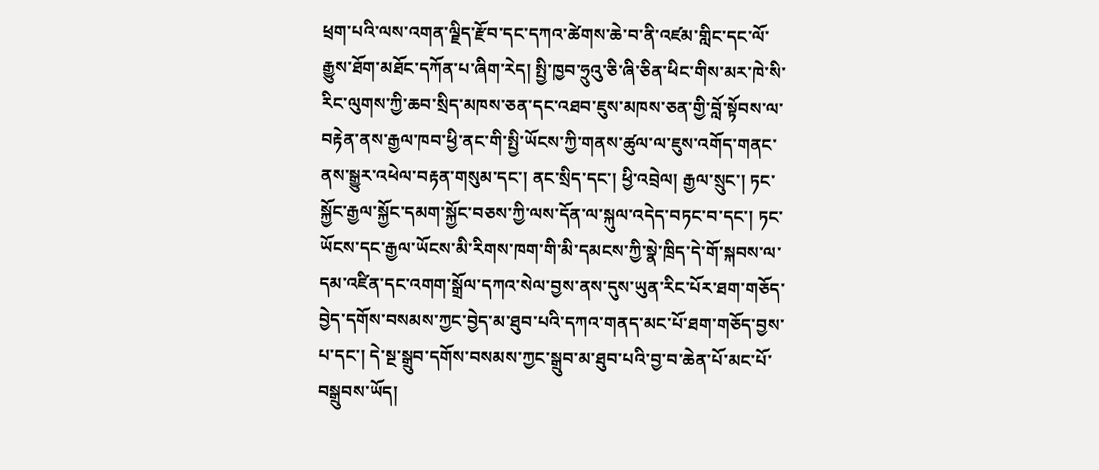ཕྲག་པའི་ལས་འགན་ལྗིད་རྫོབ་དང་དཀའ་ཚེགས་ཆེ་བ་ནི་འཛམ་གླིང་དང་ལོ་རྒྱུས་ཐོག་མཐོང་དཀོན་པ་ཞིག་རེད། སྤྱི་ཁྱབ་ཧྲུའུ་ཅི་ཞི་ཅིན་ཕིང་གིས་མར་ཁེ་སི་རིང་ལུགས་ཀྱི་ཆབ་སྲིད་མཁས་ཅན་དང་འཐབ་ཇུས་མཁས་ཅན་གྱི་བློ་སྟོབས་ལ་བརྟེན་ནས་རྒྱལ་ཁབ་ཕྱི་ནང་གི་སྤྱི་ཡོངས་ཀྱི་གནས་ཚུལ་ལ་ཇུས་འགོད་གནང་ནས་སྒྱུར་འཕེལ་བརྟན་གསུམ་དང་། ནང་སྲིད་དང་། ཕྱི་འབྲེལ། རྒྱལ་སྲུང་། ཏང་སྐྱོང་རྒྱལ་སྐྱོང་དམག་སྐྱོང་བཅས་ཀྱི་ལས་དོན་ལ་སྐུལ་འདེད་བཏང་བ་དང་། ཏང་ཡོངས་དང་རྒྱལ་ཡོངས་མི་རིགས་ཁག་གི་མི་དམངས་ཀྱི་སྣེ་ཁྲིད་དེ་གོ་སྐབས་ལ་དམ་འཛིན་དང་འགག་སྒྲོལ་དཀའ་སེལ་བྱས་ནས་དུས་ཡུན་རིང་པོར་ཐག་གཅོད་བྱེད་དགོས་བསམས་ཀྱང་བྱེད་མ་ཐུབ་པའི་དཀའ་གནད་མང་པོ་ཐག་གཅོད་བྱས་པ་དང་། དེ་སྔ་སྒྲུབ་དགོས་བསམས་ཀྱང་སྒྲུབ་མ་ཐུབ་པའི་བྱ་བ་ཆེན་པོ་མང་པོ་བསྒྲུབས་ཡོད།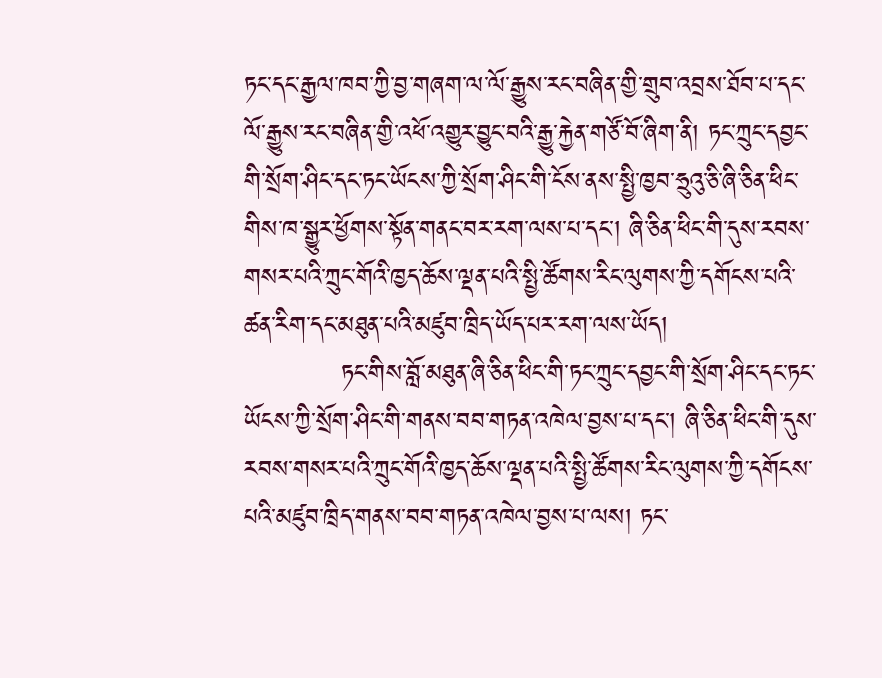ཏང་དང་རྒྱལ་ཁབ་ཀྱི་བྱ་གཞག་ལ་ལོ་རྒྱུས་རང་བཞིན་གྱི་གྲུབ་འབྲས་ཐོབ་པ་དང་ལོ་རྒྱུས་རང་བཞིན་གྱི་འཕོ་འགྱུར་བྱུང་བའི་རྒྱུ་རྐྱེན་གཙོ་བོ་ཞིག་ནི། ཏང་ཀྲུང་དབྱང་གི་སྲོག་ཤིང་དང་ཏང་ཡོངས་ཀྱི་སྲོག་ཤིང་གི་ངོས་ནས་སྤྱི་ཁྱབ་ཧྲུའུ་ཅི་ཞི་ཅིན་ཕིང་གིས་ཁ་སྒྱུར་ཕྱོགས་སྟོན་གནང་བར་རག་ལས་པ་དང་། ཞི་ཅིན་ཕིང་གི་དུས་རབས་གསར་པའི་ཀྲུང་གོའི་ཁྱད་ཆོས་ལྡན་པའི་སྤྱི་ཚོགས་རིང་ལུགས་ཀྱི་དགོངས་པའི་ཚན་རིག་དང་མཐུན་པའི་མཛུབ་ཁྲིད་ཡོད་པར་རག་ལས་ཡོད།
           ཏང་གིས་བློ་མཐུན་ཞི་ཅིན་ཕིང་གི་ཏང་ཀྲུང་དབྱང་གི་སྲོག་ཤིང་དང་ཏང་ཡོངས་ཀྱི་སྲོག་ཤིང་གི་གནས་བབ་གཏན་འཁེལ་བྱས་པ་དང་། ཞི་ཅིན་ཕིང་གི་དུས་རབས་གསར་པའི་ཀྲུང་གོའི་ཁྱད་ཆོས་ལྡན་པའི་སྤྱི་ཚོགས་རིང་ལུགས་ཀྱི་དགོངས་པའི་མཛུབ་ཁྲིད་གནས་བབ་གཏན་འཁེལ་བྱས་པ་ལས། ཏང་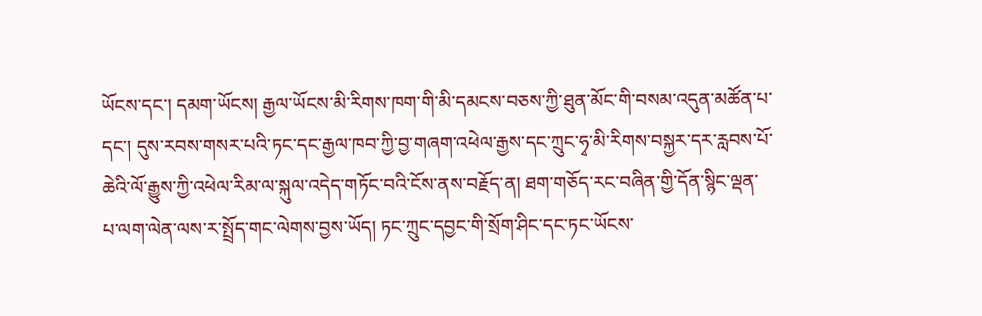ཡོངས་དང་། དམག་ཡོངས། རྒྱལ་ཡོངས་མི་རིགས་ཁག་གི་མི་དམངས་བཅས་ཀྱི་ཐུན་མོང་གི་བསམ་འདུན་མཚོན་པ་དང་། དུས་རབས་གསར་པའི་ཏང་དང་རྒྱལ་ཁབ་ཀྱི་བྱ་གཞག་འཕེལ་རྒྱས་དང་ཀྲུང་ཧྭ་མི་རིགས་བསྐྱར་དར་རླབས་པོ་ཆེའི་ལོ་རྒྱུས་ཀྱི་འཕེལ་རིམ་ལ་སྐུལ་འདེད་གཏོང་བའི་ངོས་ནས་བརྗོད་ན། ཐག་གཅོད་རང་བཞིན་གྱི་དོན་སྙིང་ལྡན་པ་ལག་ལེན་ལས་ར་སྤྲོད་གང་ལེགས་བྱས་ཡོད། ཏང་ཀྲུང་དབྱང་གི་སྲོག་ཤིང་དང་ཏང་ཡོངས་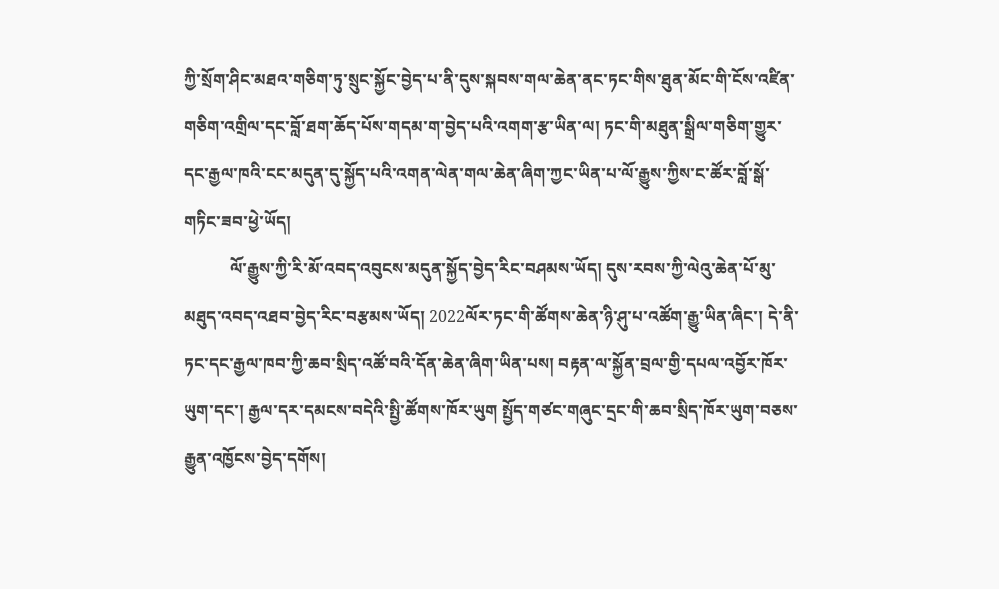ཀྱི་སྲོག་ཤིང་མཐའ་གཅིག་ཏུ་སྲུང་སྐྱོང་བྱེད་པ་ནི་དུས་སྐབས་གལ་ཆེན་ནང་ཏང་གིས་ཐུན་མོང་གི་ངོས་འཛིན་གཅིག་འགྲིལ་དང་བློ་ཐག་ཆོད་པོས་གདམ་ག་བྱེད་པའི་འགག་རྩ་ཡིན་ལ། ཏང་གི་མཐུན་སྒྲིལ་གཅིག་གྱུར་དང་རྒྱལ་ཁའི་ངང་མདུན་དུ་སྐྱོད་པའི་འགན་ལེན་གལ་ཆེན་ཞིག་ཀྱང་ཡིན་པ་ལོ་རྒྱུས་ཀྱིས་ང་ཚོར་བློ་སྒོ་གཏིང་ཟབ་ཕྱེ་ཡོད།
           ལོ་རྒྱུས་ཀྱི་རི་མོ་འབད་འབུངས་མདུན་སྐྱོད་བྱེད་རིང་བཤམས་ཡོད། དུས་རབས་ཀྱི་ལེའུ་ཆེན་པོ་མུ་མཐུད་འབད་འཐབ་བྱེད་རིང་བརྩམས་ཡོད། 2022ལོར་ཏང་གི་ཚོགས་ཆེན་ཉི་ཤུ་པ་འཚོག་རྒྱུ་ཡིན་ཞིང་། དེ་ནི་ཏང་དང་རྒྱལ་ཁབ་ཀྱི་ཆབ་སྲིད་འཚོ་བའི་དོན་ཆེན་ཞིག་ཡིན་པས། བརྟན་ལ་སྐྱོན་བྲལ་གྱི་དཔལ་འབྱོར་ཁོར་ཡུག་དང་། རྒྱལ་དར་དམངས་བདེའི་སྤྱི་ཚོགས་ཁོར་ཡུག སྤྱོད་གཙང་གཞུང་དྲང་གི་ཆབ་སྲིད་ཁོར་ཡུག་བཅས་རྒྱུན་འཁྱོངས་བྱེད་དགོས།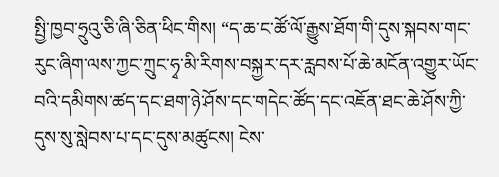སྤྱི་ཁྱབ་ཧྲུའུ་ཅི་ཞི་ཅིན་ཕིང་གིས། “ད་ཆ་ང་ཚོ་ལོ་རྒྱུས་ཐོག་གི་དུས་སྐབས་གང་རུང་ཞིག་ལས་ཀྱང་ཀྲུང་ཧྭ་མི་རིགས་བསྐྱར་དར་རླབས་པོ་ཆེ་མངོན་འགྱུར་ཡོང་བའི་དམིགས་ཚད་དང་ཐག་ཉེ་ཤོས་དང་གདེང་ཚོད་དང་འཇོན་ཐང་ཆེ་ཤོས་ཀྱི་དུས་སུ་སླེབས་པ་དང་དུས་མཚུངས། ངེས་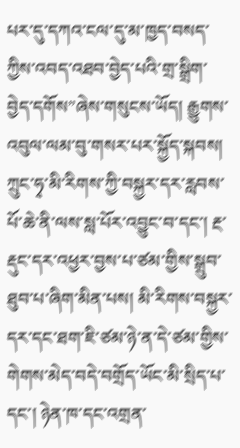པར་དུ་དཀའ་ངལ་དུ་མ་ཁྱད་བསད་ཀྱིས་འབད་འཐབ་བྱེད་པའི་གྲ་སྒྲིག་བྱེད་དགོས”ཞེས་གསུངས་ཡོད། རྒྱུགས་འབུལ་ལམ་བུ་གསར་པར་སྐྱོད་སྐབས། ཀྲུང་ཧྭ་མི་རིགས་ཀྱི་བསྐྱར་དར་རླབས་པོ་ཆེ་ནི་ལས་སླ་པོར་འབྱུང་བ་དང་། རྔ་རྡུང་དར་འཕྱར་བྱས་པ་ཙམ་གྱིས་སྒྲུབ་ཐུབ་པ་ཞིག་མིན་པས། མི་རིགས་བསྐྱར་དར་དང་ཐག་ཇི་ཙམ་ཉེ་ན་དེ་ཙམ་གྱིས་གེགས་མེད་བདེ་བགྲོད་ཡོང་མི་སྲིད་པ་དང་། ཉེན་ཁ་དང་འགྲན་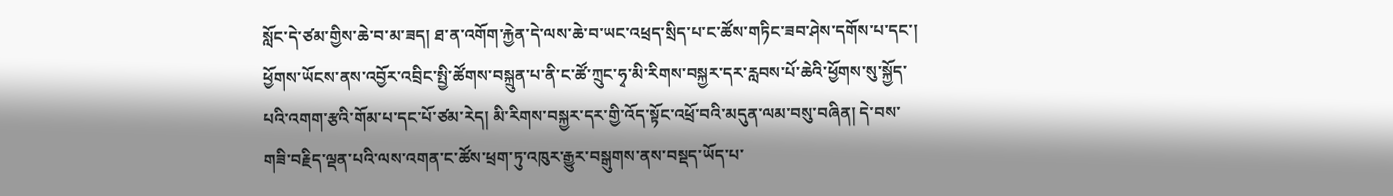སློང་དེ་ཙམ་གྱིས་ཆེ་བ་མ་ཟད། ཐ་ན་འགོག་རྐྱེན་དེ་ལས་ཆེ་བ་ཡང་འཕྲད་སྲིད་པ་ང་ཚོས་གཏིང་ཟབ་ཤེས་དགོས་པ་དང་། ཕྱོགས་ཡོངས་ནས་འབྱོར་འབྲིང་སྤྱི་ཚོགས་བསྐྲུན་པ་ནི་ང་ཚོ་ཀྲུང་ཧྭ་མི་རིགས་བསྐྱར་དར་རླབས་པོ་ཆེའི་ཕྱོགས་སུ་སྐྱོད་པའི་འགག་རྩའི་གོམ་པ་དང་པོ་ཙམ་རེད། མི་རིགས་བསྐྱར་དར་གྱི་འོད་སྟོང་འཕྲོ་བའི་མདུན་ལམ་བསུ་བཞིན། དེ་བས་གཟི་བརྗིད་ལྡན་པའི་ལས་འགན་ང་ཚོས་ཕྲག་ཏུ་འཁུར་རྒྱུར་བསྒུགས་ནས་བསྡད་ཡོད་པ་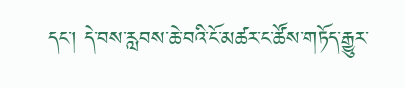དང་། དེ་བས་རླབས་ཆེ་བའི་ངོ་མཚར་ང་ཚོས་གཏོད་རྒྱུར་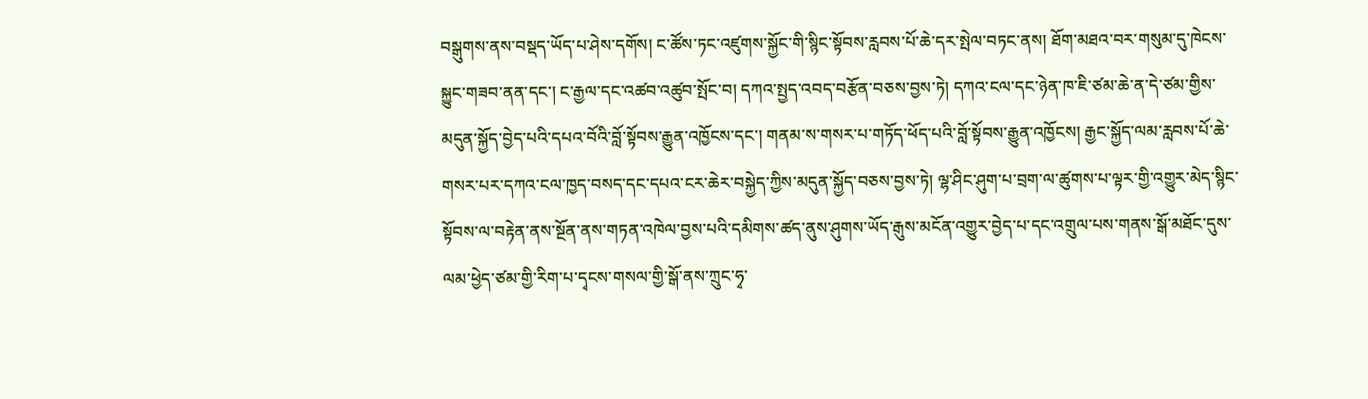བསྒུགས་ནས་བསྡད་ཡོད་པ་ཤེས་དགོས། ང་ཚོས་ཏང་འཛུགས་སྐྱོང་གི་སྙིང་སྟོབས་རླབས་པོ་ཆེ་དར་སྤེལ་བཏང་ནས། ཐོག་མཐའ་བར་གསུམ་དུ་ཁེངས་སྐྱུང་གཟབ་ནན་དང་། ང་རྒྱལ་དང་འཚབ་འཚུབ་སྤོང་བ། དཀའ་སྤྱད་འབད་བརྩོན་བཅས་བྱས་ཏེ། དཀའ་ངལ་དང་ཉེན་ཁ་ཇི་ཙམ་ཆེ་ན་དེ་ཙམ་གྱིས་མདུན་སྐྱོད་བྱེད་པའི་དཔའ་བོའི་བློ་སྟོབས་རྒྱུན་འཁྱོངས་དང་། གནམ་ས་གསར་པ་གཏོད་ཕོད་པའི་བློ་སྟོབས་རྒྱུན་འཁྱོངས། རྒྱང་སྐྱོད་ལམ་རླབས་པོ་ཆེ་གསར་པར་དཀའ་ངལ་ཁྱད་བསད་དང་དཔའ་ངར་ཆེར་བསྐྱེད་ཀྱིས་མདུན་སྐྱོད་བཅས་བྱས་ཏེ། ལྷ་ཤིང་ཤུག་པ་བྲག་ལ་ཚུགས་པ་ལྟར་གྱི་འགྱུར་མེད་སྙིང་སྟོབས་ལ་བརྟེན་ནས་སྔོན་ནས་གཏན་འཁེལ་བྱས་པའི་དམིགས་ཚད་ནུས་ཤུགས་ཡོད་རྒུས་མངོན་འགྱུར་བྱེད་པ་དང་འགྲུལ་པས་གནས་སྒོ་མཐོང་དུས་ལམ་ཕྱེད་ཙམ་གྱི་རིག་པ་དྭངས་གསལ་གྱི་སྒོ་ནས་ཀྲུང་ཧྭ་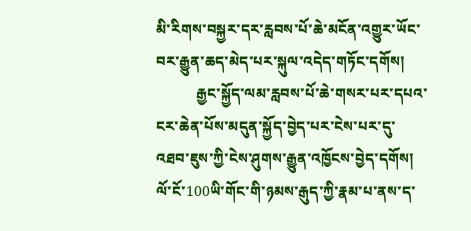མི་རིགས་བསྐྱར་དར་རླབས་པོ་ཆེ་མངོན་འགྱུར་ཡོང་བར་རྒྱུན་ཆད་མེད་པར་སྐུལ་འདེད་གཏོང་དགོས།
           རྒྱང་སྐྱོད་ལམ་རླབས་པོ་ཆེ་གསར་པར་དཔའ་ངར་ཆེན་པོས་མདུན་སྐྱོད་བྱེད་པར་ངེས་པར་དུ་འཐབ་ཇུས་ཀྱི་ངེས་ཤུགས་རྒྱུན་འཁྱོངས་བྱེད་དགོས། ལོ་ངོ་100ཡི་གོང་གི་ཉམས་རྒུད་ཀྱི་རྣམ་པ་ནས་ད་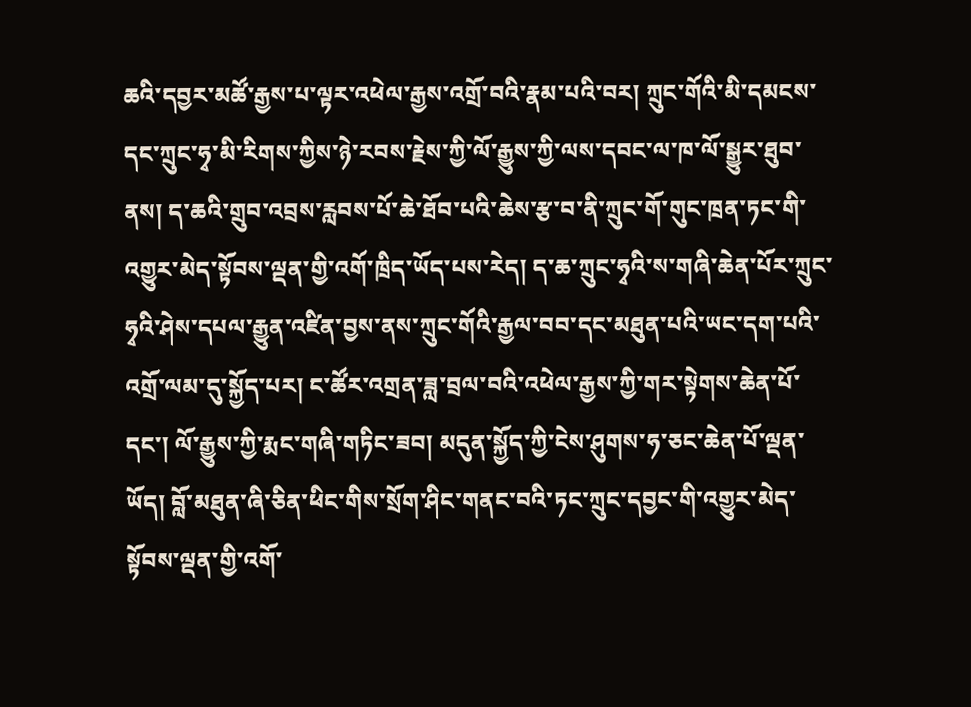ཆའི་དབྱར་མཚོ་རྒྱས་པ་ལྟར་འཕེལ་རྒྱས་འགྲོ་བའི་རྣམ་པའི་བར། ཀྲུང་གོའི་མི་དམངས་དང་ཀྲུང་ཧྭ་མི་རིགས་ཀྱིས་ཉེ་རབས་རྗེས་ཀྱི་ལོ་རྒྱུས་ཀྱི་ལས་དབང་ལ་ཁ་ལོ་སྒྱུར་ཐུབ་ནས། ད་ཆའི་གྲུབ་འབྲས་རླབས་པོ་ཆེ་ཐོབ་པའི་ཆེས་རྩ་བ་ནི་ཀྲུང་གོ་གུང་ཁྲན་ཏང་གི་འགྱུར་མེད་སྟོབས་ལྡན་གྱི་འགོ་ཁྲིད་ཡོད་པས་རེད། ད་ཆ་ཀྲུང་ཧྭའི་ས་གཞི་ཆེན་པོར་ཀྲུང་ཧྭའི་ཤེས་དཔལ་རྒྱུན་འཛིན་བྱས་ནས་ཀྲུང་གོའི་རྒྱལ་བབ་དང་མཐུན་པའི་ཡང་དག་པའི་འགྲོ་ལམ་དུ་སྐྱོད་པར། ང་ཚོར་འགྲན་ཟླ་བྲལ་བའི་འཕེལ་རྒྱས་ཀྱི་གར་སྟེགས་ཆེན་པོ་དང་། ལོ་རྒྱུས་ཀྱི་རྨང་གཞི་གཏིང་ཟབ། མདུན་སྐྱོད་ཀྱི་ངེས་ཤུགས་ཧ་ཅང་ཆེན་པོ་ལྡན་ཡོད། བློ་མཐུན་ཞི་ཅིན་ཕིང་གིས་སྲོག་ཤིང་གནང་བའི་ཏང་ཀྲུང་དབྱང་གི་འགྱུར་མེད་སྟོབས་ལྡན་གྱི་འགོ་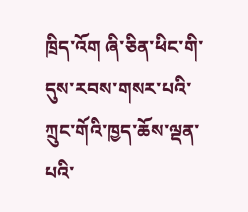ཁྲིད་འོག ཞི་ཅིན་ཕིང་གི་དུས་རབས་གསར་པའི་ཀྲུང་གོའི་ཁྱད་ཆོས་ལྡན་པའི་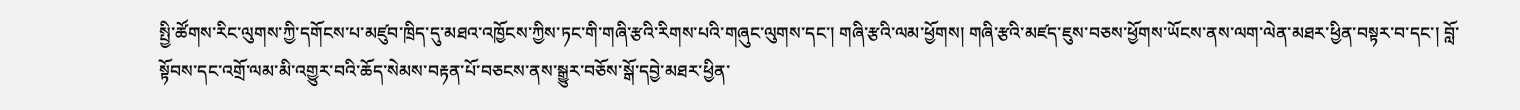སྤྱི་ཚོགས་རིང་ལུགས་ཀྱི་དགོངས་པ་མཛུབ་ཁྲིད་དུ་མཐའ་འཁྱོངས་ཀྱིས་ཏང་གི་གཞི་རྩའི་རིགས་པའི་གཞུང་ལུགས་དང་། གཞི་རྩའི་ལམ་ཕྱོགས། གཞི་རྩའི་མཛད་ཇུས་བཅས་ཕྱོགས་ཡོངས་ནས་ལག་ལེན་མཐར་ཕྱིན་བསྟར་བ་དང་། བློ་སྟོབས་དང་འགྲོ་ལམ་མི་འགྱུར་བའི་ཆོད་སེམས་བརྟན་པོ་བཅངས་ནས་སྒྱུར་བཅོས་སྒོ་དབྱེ་མཐར་ཕྱིན་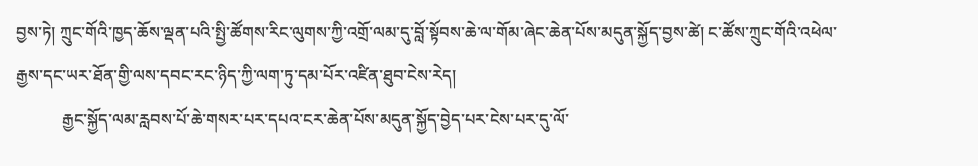བྱས་ཏེ། ཀྲུང་གོའི་ཁྱད་ཆོས་ལྡན་པའི་སྤྱི་ཚོགས་རིང་ལུགས་ཀྱི་འགྲོ་ལམ་དུ་བློ་སྟོབས་ཆེ་ལ་གོམ་ཞེང་ཆེན་པོས་མདུན་སྐྱོད་བྱས་ཚེ། ང་ཚོས་ཀྲུང་གོའི་འཕེལ་རྒྱས་དང་ཡར་ཐོན་གྱི་ལས་དབང་རང་ཉིད་ཀྱི་ལག་ཏུ་དམ་པོར་འཛིན་ཐུབ་ངེས་རེད།
           རྒྱང་སྐྱོད་ལམ་རླབས་པོ་ཆེ་གསར་པར་དཔའ་ངར་ཆེན་པོས་མདུན་སྐྱོད་བྱེད་པར་ངེས་པར་དུ་ལོ་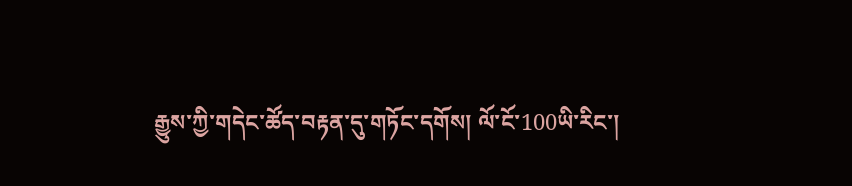རྒྱུས་ཀྱི་གདེང་ཚོད་བརྟན་དུ་གཏོང་དགོས། ལོ་ངོ་100ཡི་རིང་།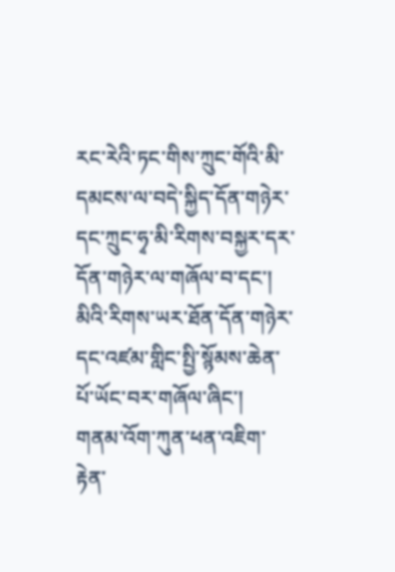རང་རེའི་ཏང་གིས་ཀྲུང་གོའི་མི་དམངས་ལ་བདེ་སྐྱིད་དོན་གཉེར་དང་ཀྲུང་ཧྭ་མི་རིགས་བསྐྱར་དར་དོན་གཉེར་ལ་གཞོལ་བ་དང་། མིའི་རིགས་ཡར་ཐོན་དོན་གཉེར་དང་འཛམ་གླིང་སྤྱི་སྙོམས་ཆེན་པོ་ཡོང་བར་གཞོལ་ཞིང་། གནམ་འོག་ཀུན་ཕན་འཇིག་རྟེན་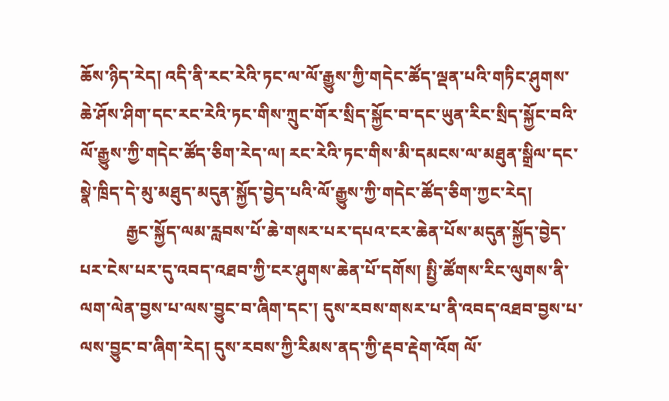ཆོས་ཉིད་རེད། འདི་ནི་རང་རེའི་ཏང་ལ་ལོ་རྒྱུས་ཀྱི་གདེང་ཚོད་ལྡན་པའི་གཏིང་ཤུགས་ཆེ་ཤོས་ཤིག་དང་རང་རེའི་ཏང་གིས་ཀྲུང་གོར་སྲིད་སྐྱོང་བ་དང་ཡུན་རིང་སྲིད་སྐྱོང་བའི་ལོ་རྒྱུས་ཀྱི་གདེང་ཚོད་ཅིག་རེད་ལ། རང་རེའི་ཏང་གིས་མི་དམངས་ལ་མཐུན་སྒྲིལ་དང་སྣེ་ཁྲིད་དེ་མུ་མཐུད་མདུན་སྐྱོད་བྱེད་པའི་ལོ་རྒྱུས་ཀྱི་གདེང་ཚོད་ཅིག་ཀྱང་རེད།
           རྒྱང་སྐྱོད་ལམ་རླབས་པོ་ཆེ་གསར་པར་དཔའ་ངར་ཆེན་པོས་མདུན་སྐྱོད་བྱེད་པར་ངེས་པར་དུ་འབད་འཐབ་ཀྱི་ངར་ཤུགས་ཆེན་པོ་དགོས། སྤྱི་ཚོགས་རིང་ལུགས་ནི་ལག་ལེན་བྱས་པ་ལས་བྱུང་བ་ཞིག་དང་། དུས་རབས་གསར་པ་ནི་འབད་འཐབ་བྱས་པ་ལས་བྱུང་བ་ཞིག་རེད། དུས་རབས་ཀྱི་རིམས་ནད་ཀྱི་རྡབ་རྡེག་འོག ལོ་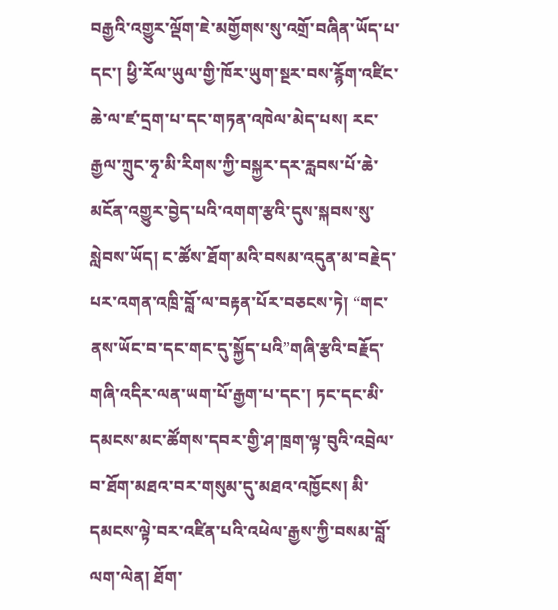བརྒྱའི་འགྱུར་ལྡོག་ཇེ་མགྱོགས་སུ་འགྲོ་བཞིན་ཡོད་པ་དང་། ཕྱི་རོལ་ཡུལ་གྱི་ཁོར་ཡུག་སྔར་བས་རྙོག་འཛིང་ཆེ་ལ་ཛ་དྲག་པ་དང་གཏན་འཁེལ་མེད་པས། རང་རྒྱལ་ཀྲུང་ཧྭ་མི་རིགས་ཀྱི་བསྐྱར་དར་རླབས་པོ་ཆེ་མངོན་འགྱུར་བྱེད་པའི་འགག་རྩའི་དུས་སྐབས་སུ་སླེབས་ཡོད། ང་ཚོས་ཐོག་མའི་བསམ་འདུན་མ་བརྗེད་པར་འགན་འཁྲི་བློ་ལ་བརྟན་པོར་བཅངས་ཏེ། “གང་ནས་ཡོང་བ་དང་གང་དུ་སྐྱོད་པའི”གཞི་རྩའི་བརྗོད་གཞི་འདིར་ལན་ཡག་པོ་རྒྱག་པ་དང་། ཏང་དང་མི་དམངས་མང་ཚོགས་དབར་གྱི་ཤ་ཁྲག་ལྟ་བུའི་འབྲེལ་བ་ཐོག་མཐའ་བར་གསུམ་དུ་མཐའ་འཁྱོངས། མི་དམངས་ལྟེ་བར་འཛིན་པའི་འཕེལ་རྒྱས་ཀྱི་བསམ་བློ་ལག་ལེན། ཐོག་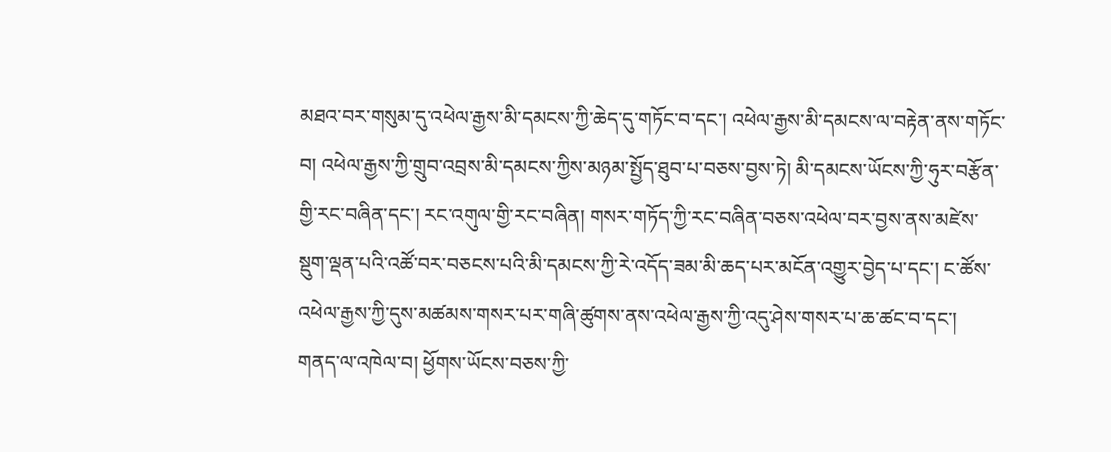མཐའ་བར་གསུམ་དུ་འཕེལ་རྒྱས་མི་དམངས་ཀྱི་ཆེད་དུ་གཏོང་བ་དང་། འཕེལ་རྒྱས་མི་དམངས་ལ་བརྟེན་ནས་གཏོང་བ། འཕེལ་རྒྱས་ཀྱི་གྲུབ་འབྲས་མི་དམངས་ཀྱིས་མཉམ་སྤྱོད་ཐུབ་པ་བཅས་བྱས་ཏེ། མི་དམངས་ཡོངས་ཀྱི་ཧུར་བརྩོན་གྱི་རང་བཞིན་དང་། རང་འགུལ་གྱི་རང་བཞིན། གསར་གཏོད་ཀྱི་རང་བཞིན་བཅས་འཕེལ་བར་བྱས་ནས་མཛེས་སྡུག་ལྡན་པའི་འཚོ་བར་བཅངས་པའི་མི་དམངས་ཀྱི་རེ་འདོད་ཟམ་མི་ཆད་པར་མངོན་འགྱུར་བྱེད་པ་དང་། ང་ཚོས་འཕེལ་རྒྱས་ཀྱི་དུས་མཚམས་གསར་པར་གཞི་ཚུགས་ནས་འཕེལ་རྒྱས་ཀྱི་འདུ་ཤེས་གསར་པ་ཆ་ཚང་བ་དང་། གནད་ལ་འཁེལ་བ། ཕྱོགས་ཡོངས་བཅས་ཀྱི་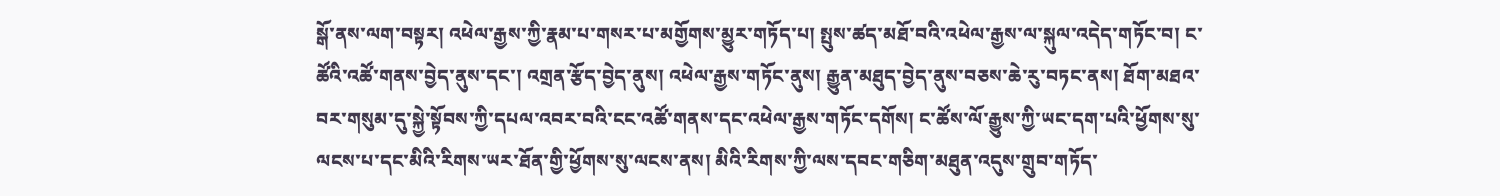སྒོ་ནས་ལག་བསྟར། འཕེལ་རྒྱས་ཀྱི་རྣམ་པ་གསར་པ་མགྱོགས་མྱུར་གཏོད་པ། སྤུས་ཚད་མཐོ་བའི་འཕེལ་རྒྱས་ལ་སྐུལ་འདེད་གཏོང་བ། ང་ཚོའི་འཚོ་གནས་བྱེད་ནུས་དང་། འགྲན་རྩོད་བྱེད་ནུས། འཕེལ་རྒྱས་གཏོང་ནུས། རྒྱུན་མཐུད་བྱེད་ནུས་བཅས་ཆེ་རུ་བཏང་ནས། ཐོག་མཐའ་བར་གསུམ་དུ་སྐྱེ་སྟོབས་ཀྱི་དཔལ་འབར་བའི་ངང་འཚོ་གནས་དང་འཕེལ་རྒྱས་གཏོང་དགོས། ང་ཚོས་ལོ་རྒྱུས་ཀྱི་ཡང་དག་པའི་ཕྱོགས་སུ་ལངས་པ་དང་མིའི་རིགས་ཡར་ཐོན་གྱི་ཕྱོགས་སུ་ལངས་ནས། མིའི་རིགས་ཀྱི་ལས་དབང་གཅིག་མཐུན་འདུས་གྲུབ་གཏོད་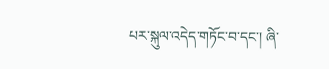པར་སྐུལ་འདེད་གཏོང་བ་དང་། ཞི་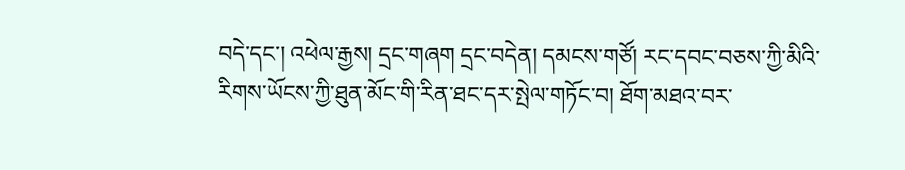བདེ་དང་། འཕེལ་རྒྱས། དྲང་གཞག དྲང་བདེན། དམངས་གཙོ། རང་དབང་བཅས་ཀྱི་མིའི་རིགས་ཡོངས་ཀྱི་ཐུན་མོང་གི་རིན་ཐང་དར་སྤེལ་གཏོང་བ། ཐོག་མཐའ་བར་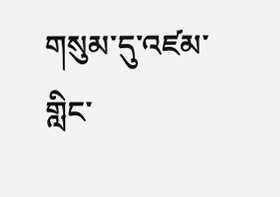གསུམ་དུ་འཛམ་གླིང་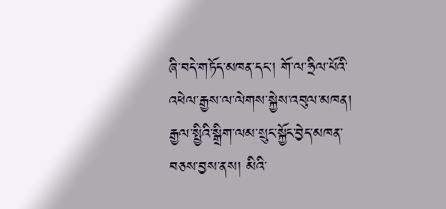ཞི་བདེ་གཏོད་མཁན་དང་། གོ་ལ་ཧྲིལ་པོའི་འཕེལ་རྒྱས་ལ་ལེགས་སྐྱེས་འབུལ་མཁན། རྒྱལ་སྤྱིའི་སྒྲིག་ལམ་སྲུང་སྐྱོང་བྱེད་མཁན་བཅས་བྱས་ནས། མིའི་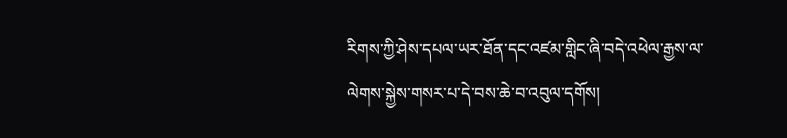རིགས་ཀྱི་ཤེས་དཔལ་ཡར་ཐོན་དང་འཛམ་གླིང་ཞི་བདེ་འཕེལ་རྒྱས་ལ་ལེགས་སྐྱེས་གསར་པ་དེ་བས་ཆེ་བ་འབུལ་དགོས།